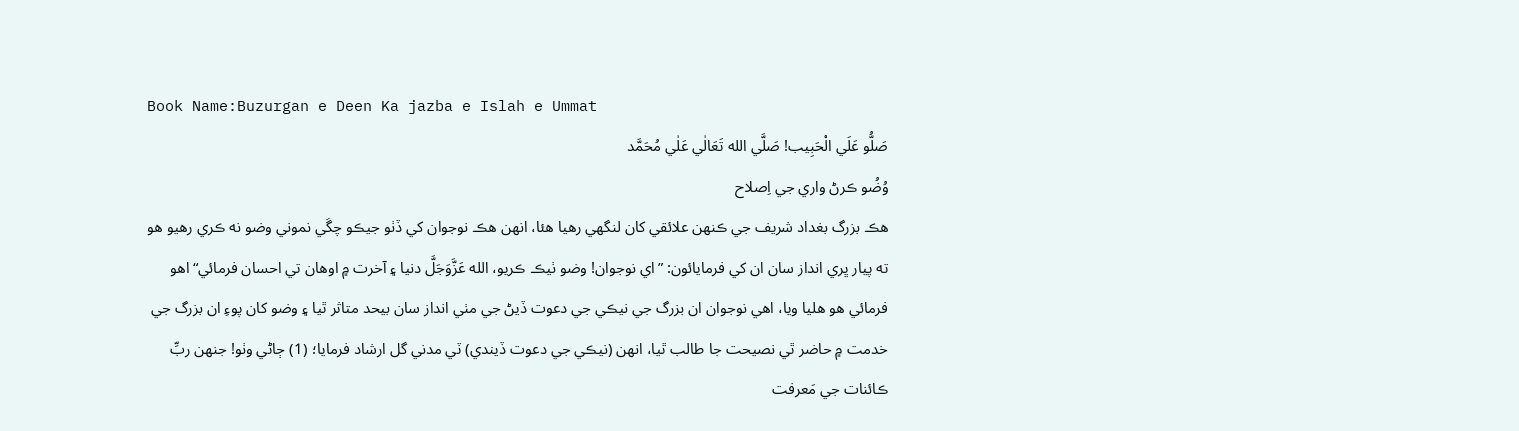Book Name:Buzurgan e Deen Ka jazba e Islah e Ummat
صَلُّو عَلَي الْحَبِيب! صَلَّي الله تَعَالٰي عَلٰي مُحَمَّد
وُضُو ڪرڻ واري جي اِصلاح
هڪ بزرگ بغداد شريف جي ڪنهن علائقي کان لنگھي رهيا هئا، انهن هڪ نوجوان کي ڏٺو جيڪو چڱي نموني وضو نه ڪري رهيو هو ته پيار ڀري انداز سان ان کي فرمايائون: ”اي نوجوان! وضو ٺيڪ ڪريو، الله عَزَّوَجَلَّ دنيا ۽ آخرت ۾ اوهان تي احسان فرمائي“ اهو فرمائي هو هليا ويا، اهي نوجوان ان بزرگ جي نيڪي جي دعوت ڏيڻ جي مٺي انداز سان بيحد متاثر ٿيا ۽ وضو کان پوءِ ان بزرگ جي خدمت ۾ حاضر ٿي نصيحت جا طالب ٿيا، انهن (نيڪي جي دعوت ڏيندي) ٽي مدني گل ارشاد فرمايا؛ (1) ڄاڻي وٺو! جنهن ربِّ ڪائنات جي مَعرفت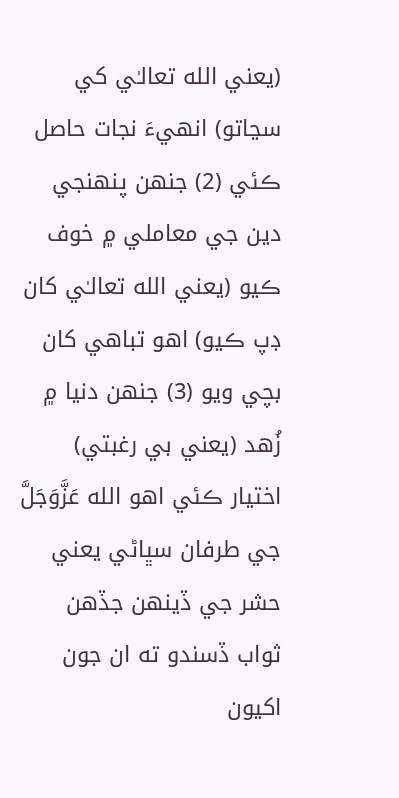(يعني الله تعالـٰي کي سڃاتو) انهيءَ نجات حاصل ڪئي (2) جنهن پنهنجي دين جي معاملي ۾ خوف ڪيو (يعني الله تعالـٰي کان ڊپ ڪيو) اهو تباهي کان بچي ويو (3) جنهن دنيا ۾ زُهد (يعني بي رغبتي) اختيار ڪئي اهو الله عَزَّوَجَلَّ جي طرفان سڀاڻي يعني حشر جي ڏينهن جڏهن ثواب ڏسندو ته ان جون اکيون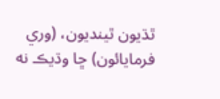ٿڌيون ٿينديون، (وري فرمايائون) ڇا وڌيڪ نه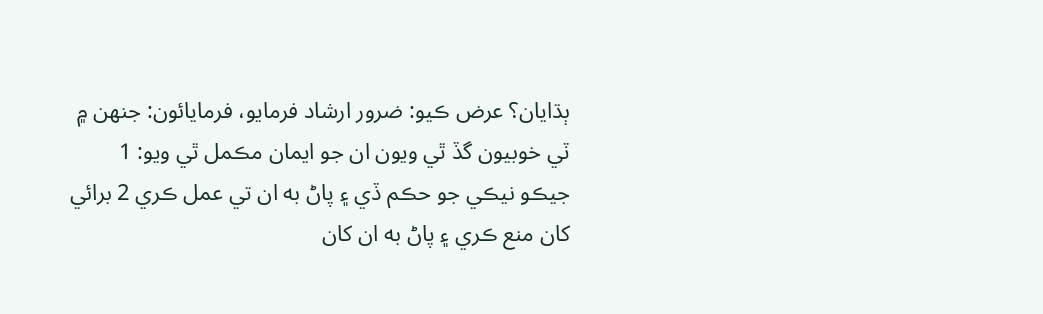ٻڌايان؟ عرض ڪيو: ضرور ارشاد فرمايو، فرمايائون: جنهن ۾ ٽي خوبيون گڏ ٿي ويون ان جو ايمان مڪمل ٿي ويو: 1 جيڪو نيڪي جو حڪم ڏي ۽ پاڻ به ان تي عمل ڪري 2 برائي کان منع ڪري ۽ پاڻ به ان کان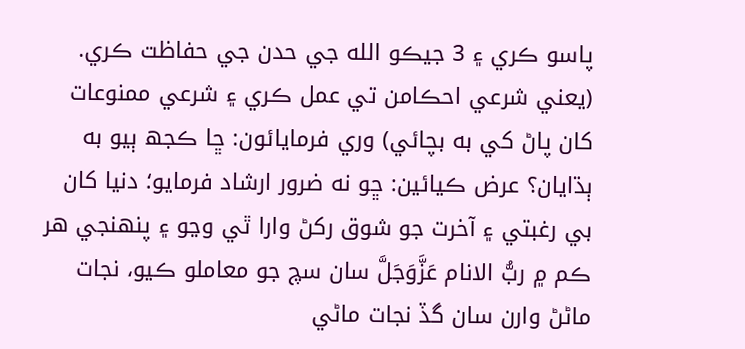پاسو ڪري ۽ 3 جيڪو الله جي حدن جي حفاظت ڪري. (يعني شرعي احڪامن تي عمل ڪري ۽ شرعي ممنوعات کان پاڻ کي به بچائي) وري فرمايائون: ڇا ڪجھ ٻيو به ٻڌايان؟ عرض ڪيائين: ڇو نه ضرور ارشاد فرمايو؛ دنيا کان بي رغبتي ۽ آخرت جو شوق رکڻ وارا ٿي وڃو ۽ پنهنجي هر ڪم ۾ ربُّ الانام عَزَّوَجَلَّ سان سچ جو معاملو ڪيو، نجات ماڻڻ وارن سان گڏ نجات ماڻي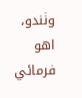وٺندو، اهو فرمائي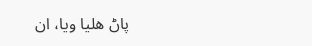پاڻ هليا ويا، ان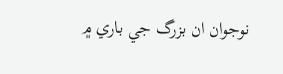نوجوان ان بزرگ جي باري ۾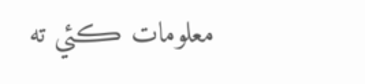معلومات ڪئي ته